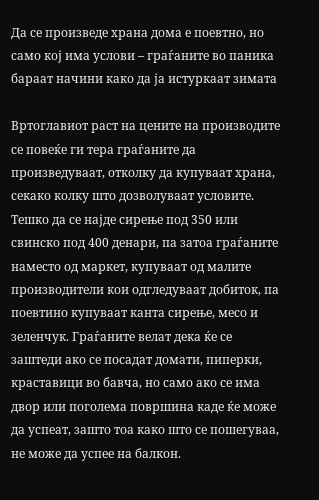Да се произведе храна дома е поевтно, но само кој има услови – граѓаните во паника бараат начини како да ја истуркаат зимата

Вртоглавиот раст на цените на производите се повеќе ги тера граѓаните да произведуваат, отколку да купуваат храна, секако колку што дозволуваат условите. Тешко да се најде сирење под 350 или свинско под 400 денари, па затоа граѓаните наместо од маркет, купуваат од малите производители кои одгледуваат добиток, па поевтино купуваат канта сирење, месо и зеленчук. Граѓаните велат дека ќе се заштеди ако се посадат домати, пиперки, краставици во бавча, но само ако се има двор или поголема површина каде ќе може да успеат, зашто тоа како што се пошегуваа, не може да успее на балкон.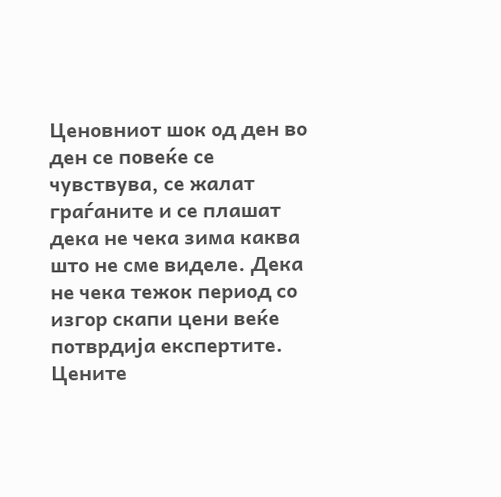Ценовниот шок од ден во ден се повеќе се чувствува, се жалат граѓаните и се плашат дека не чека зима каква што не сме виделе. Дека не чека тежок период со изгор скапи цени веќе потврдија експертите. Цените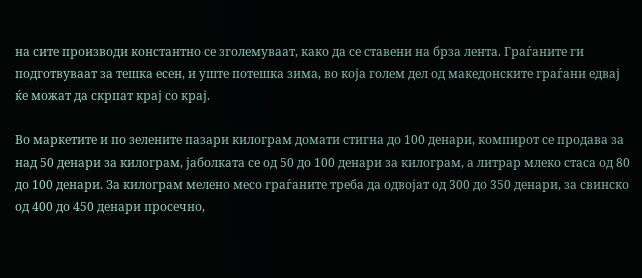на сите производи константно се зголемуваат, како да се ставени на брза лента. Граѓаните ги подготвуваат за тешка есен, и уште потешка зима, во која голем дел од македонските граѓани едвај ќе можат да скрпат крај со крај.

Во маркетите и по зелените пазари килограм домати стигна до 100 денари, компирот се продава за над 50 денари за килограм, јаболката се од 50 до 100 денари за килограм, а литрар млеко стаса од 80 до 100 денари. За килограм мелено месо граѓаните треба да одвојат од 300 до 350 денари, за свинско од 400 до 450 денари просечно,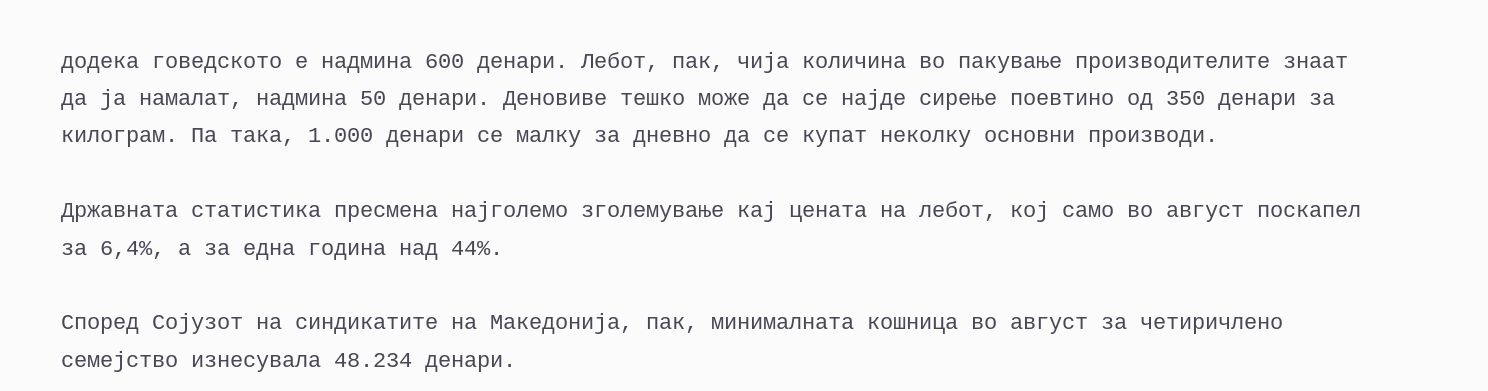додека говедското е надмина 600 денари. Лебот, пак, чија количина во пакување производителите знаат да ја намалат, надмина 50 денари. Деновиве тешко може да се најде сирење поевтино од 350 денари за килограм. Па така, 1.000 денари се малку за дневно да се купат неколку основни производи.

Државната статистика пресмена најголемо зголемување кај цената на лебот, кој само во август поскапел за 6,4%, а за една година над 44%.

Според Сојузот на синдикатите на Македонија, пак, минималната кошница во август за четиричлено семејство изнесувала 48.234 денари.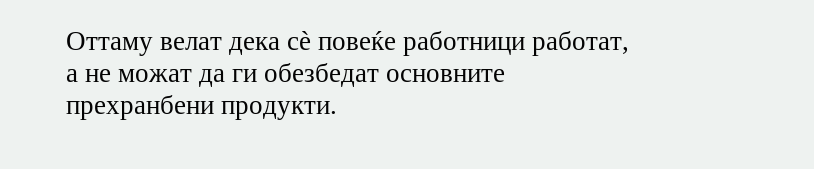Оттаму велат дека сѐ повеќе работници работат, а не можат да ги обезбедат основните прехранбени продукти.